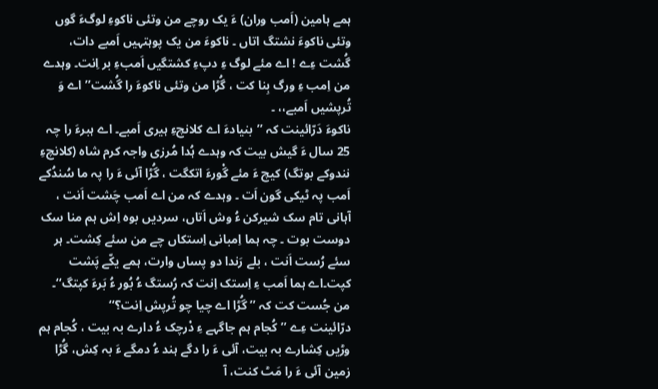ہمے ہامین (اَمب وران) ءَ یک روچے من وتئی ناکوءِ لوگءَ گوں وتئی ناکوءَ نشتگ اتاں ۔ ناکوءَ من یک پوہتہیں اَمبے دات، گُشت ءِے ! اے مئے لوگ ءِ دپءِ کشتگیں اَمبءِ بر اِنت۔ وہدے من اِمب ءِ ورگ بِنا کت ، گُڑا من وتئی ناکوءَ را گُشت’’اے وَ تُرپشیں اَمبے،، ۔
ناکوءَ دَرّائینت کہ ’’بنیادءَ اے کلانچءِ ہیری اَمبے۔ اے ہبرءَ را چہ 25 سال ءَ گیش بیت کہ وہدے ہُدا مُرزی واجہ کرم شاہ (کلانچءِ نندوکے بوتگ) کیچ ءَ مئے گْورءَ اتکگت ، گُڑا آئی ءَ را پہ ما سُندُکے اَمب پہ ٹیکی گون اَت ۔ وہدے کہ من اے اَمب چَشت اَنت ، آہانی تام سک شیرکن ءُ وش اَتاں، سردیں بوہ اِش ہم منا سک دوست بوت ۔ چہ ہما اِمبانی اِستکاں چے من سئے کِشت۔ ہر سئے رُست اَنت ، بلے رَندا دو پساں وارت، ہمے یکّے پَشت کپت۔اے ہما اَمب ءِ اِستک اِنت کہ رُستگ ءُ بُور ءُ بَرءَ کپتگ‘‘۔
من جُست کت کہ ’’ گُڑا اے چیا چو تُرپش اِنت؟‘‘
درّائینت ءِے ’’ کُجام ہم جاگہے ءِ دْرچک ءُ دارے بہ بیت ، کُجام ہم وڑیں کِشارے بہ بیت، آئی ءَ را دگے ہند ءُ دمگے ءَ بہ کِش، گُڑا زمین آئی ءَ را مَٹ کنت، آ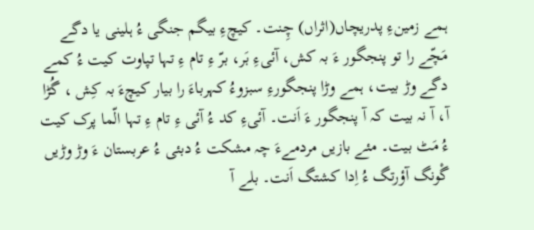ہمے زمینءِ پدریچاں(اثراں) چِنت۔ کیچءِ بیگم جنگی ءُ ہلینی یا دگے مَچّے را تو پنجگور ءَ بہ کش، آئیءِ بَر، برّ ءِ تام ءِ تہا تپاوت کیت ءُ کمے دگے وڑ بیت، ہمے وڑا پنجگورءِ سبزوءُ کہرباءَ را بیار کیچءَ بہ کِش ، گُڑا آ، آ نہ بیت کہ آ پنجگور ءَ اَنت۔ آئیءِ کد ءُ آئی ءِ تام ءِ تہا الّما پرک کیت ءُ مَٹ بیت۔ مئے بازیں مردمےءَ چہ مشکت ءُ دبئی ءُ عربستان ءَ وڑ وڑیں گْونگ آؤرتگ ءُ اِدا کشتگ اَنت۔ بلے آ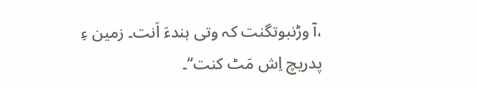،آ وڑنبوتگنت کہ وتی ہندءَ اَنت۔ زمین ءِ پدریچ اِش مَٹ کنت‘‘۔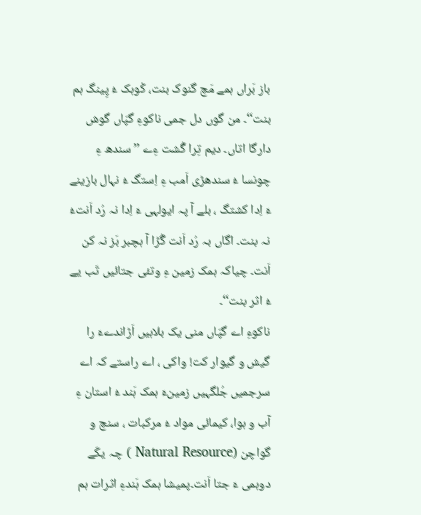باز بَراں ہمے مَچ گنوک بنت، کْوہک ءُ پِینگ ہم بنت‘‘۔ من گوں دل جمی ناکوءِ گپّاں گوش دارگا اتاں۔ دیم تِرا گُشت ءِے ’’ سندھ ءِ چونسا ءُ سندھڑی اَمب ءِ اِستگ ءُ نہال بازینے ءَ اِدا کشتگ ، بلے آ پہ ایولہی ءَ اِدا نہ رُد اَنتءُ نہ بنت۔ اگاں بہ رُد اَنت گُڑا آ ہچبر بَز نہ کن اَنت۔ چیاکہ ہمک زمین ءِ وتئی جتائیں تَب یے ءُ اثر بنت‘‘۔
ناکوءِ اے گپّاں منی یک بلاہیں اَڑاندےءَ را گیش و گیوار کت! واکی ، اے راستے کہ اے سرجمیں جُلگہیں زمینءَ ہمک ہَند ءُ استان ءِ آب و ہوا، کیمائی مواد ءُ مرکبات ، سنچ و گواچن (Natural Resource ) چہ یکّے دوہمی ءَ جتا اَنت۔پمیشا ہمک ہَندءِ اثرات ہم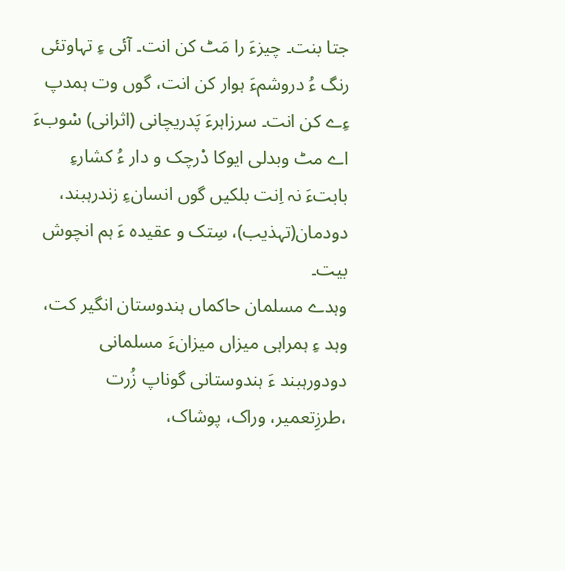جتا بنت۔ چیزءَ را مَٹ کن انت۔ آئی ءِ تہاوتئی رنگ ءُ دروشمءَ ہوار کن انت، گوں وت ہمدپ ءِے کن انت۔ سرزاہرءَ پَدریچانی (اثرانی) سْوبءَ اے مٹ وبدلی ایوکا دْرچک و دار ءُ کشارءِ بابتءَ نہ اِنت بلکیں گوں انسانءِ زندرہبند، دودمان(تہذیب)، سِتک و عقیدہ ءَ ہم انچوش بیت۔
وہدے مسلمان حاکماں ہندوستان انگیر کت، وہد ءِ ہمراہی میزاں میزانءَ مسلمانی دودورہبند ءَ ہندوستانی گوناپ زُرت ،طرزِتعمیر، وراک، پوشاک،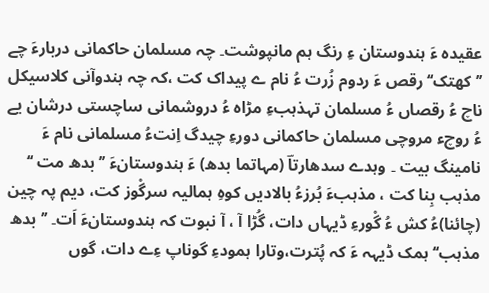عقیدہ ءَ ہندوستان ءِ رنگ ہم مانپوشت۔ چہ مسلمان حاکمانی دربارءَ چے ’’کھتک‘‘ رقص ءَ ردوم زُرت ءُ نام ے پیداک کت ،کہ چہ ہندوآنی کلاسیکل ناچ ءُ رقصاں ءُ مسلمان تہذہبءِ مڑاہ ءُ دروشمانی ساچستی درشان یے ءُ روچء مروچی مسلمان حاکمانی دورءِ چیدگ اِنتءُ مسلمانی نام ءَ نامینگ بیت ۔ وہدے سدھارتاؔ (مہاتما بدھ) ءَ ہندوستانءَ ’’بدھ مت ‘‘ مذہب بِنا کت ، مذہبءَ بُرزءُ بالادیں کوہِ ہمالیہ سرگْوز کت، دیم پہ چین (چائنا)ءُ کش ءُ گْورءِ ڈیہاں دات، گُڑا آ ، آ نبوت کہ ہندوستانءَ اَت۔ ’’بدھ مذہب‘‘ ہمک ڈیہہ ءَ کہ پُترت،وتارا ہمودءِ گوناپ ءِے دات، گوں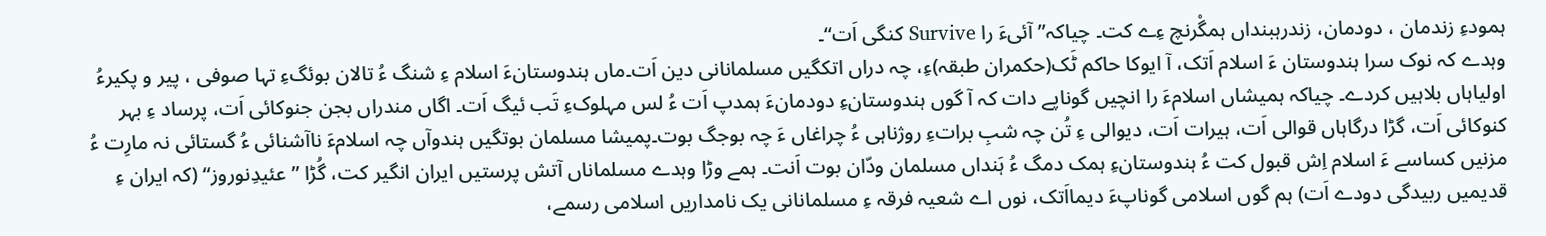ہمودءِ زندمان ، دودمان، زندرہبنداں ہمگْرنچ ءِے کت۔ چیاکہ’’ آئیءَ را Survive کنگی اَت‘‘۔
وہدے کہ نوک سرا ہندوستان ءَ اسلام اَتک، آ ایوکا حاکم ٹَک(حکمران طبقہ)ءِ، چہ دراں اتکگیں مسلمانانی دین اَت۔ماں ہندوستانءَ اسلام ءِ شنگ ءُ تالان بوئگءِ تہا صوفی ، پیر و پکیرءُ اولیاہاں بلاہیں کردے۔ چیاکہ ہمیشاں اسلامءَ را انچیں گوناپے دات کہ آ گوں ہندوستانءِ دودمانءَ ہمدپ اَت ءُ لس مہلوکءِ تَب ئیگ اَت۔ اگاں مندراں بجن جنوکائی اَت، پرساد ءِ بہر کنوکائی اَت، گڑا درگاہاں قوالی اَت، ہیرات اَت، دیوالی ءِ تُن چہ شبِ براتءِ روژناہی ءُ چراغاں ءَ چہ بوجگ بوت۔پمیشا مسلمان بوتگیں ہندوآں چہ اسلامءَ ناآشنائی ءُ گستائی نہ مارِت ءُ مزنیں کساسے ءَ اسلام اِش قبول کت ءُ ہندوستانءِ ہمک دمگ ءُ ہَنداں مسلمان ودّان بوت اَنت۔ ہمے وڑا وہدے مسلماناں آتش پرستیں ایران انگیر کت، گُڑا ’’عئیدِنوروز‘‘ (کہ ایران ءِ قدیمیں ربیدگی دودے اَت) ہم گوں اسلامی گوناپءَ دیمااَتک، نوں اے شعیہ فرقہ ءِ مسلمانانی یک نامداریں اسلامی رسمے،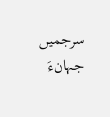سرجمیں جہانءَ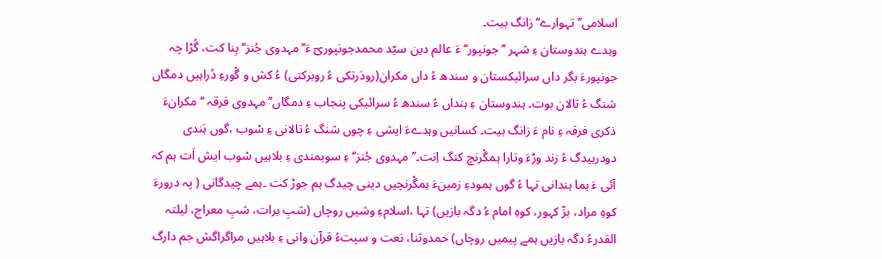اسلامی’’ تہوارے‘‘ زانگ بیت۔
وہدے ہندوستان ءِ شہر ’’جونپور‘‘ ءَ عالم دین سیّد محمدجونپوریؔ ءَ’’ مہدوی جُنز‘‘ بِنا کت، گُڑا چہ جونپورءَ بگر داں سرائیکستان و سندھ ءُ داں مکران(رودَرتکی ءُ روبرکتی) ءُ کش و گْورءِ دُراہیں دمگاں شنگ ءُ تالان بوت۔ ہندوستان ءِ ہنداں ءُ سندھ ءُ سرائیکی پنجاب ءِ دمگاں’’ مہدوی فرقہ ‘‘مکرانءَ ذکری فرقہ ءِ نام ءَ زانگ بیت۔ کسانیں وہدےءَ ایشی ءِ چوں شنگ ءُ تالانی ءِ سْوب ،گوں ہَندی دودربیدگ ءُ زند وڑءَ وتارا ہمگْرنچ کنگ اِنت۔’’ مہدوی جُنز‘‘ ءِ سوبمندی ءِ بلاہیں سْوب ایش اَت ہم کہ آئی ءَ ہما ہندانی تہا ءُ گوں ہمودءِ زمینءَ ہمگْرنچیں دینی چیدگ ہم جوڑ کت ۔ہمے چیدگانی ( پہ درورءَ کوہِ مراد، برِّ کہور، کوہِ امام ءُ دگہ بازیں) تہا ،اسلامءِ وشیں روچاں (شبِ برات، شبِ معراج، لیلتہ القدرءُ دگہ بازیں ہمے پیمیں روچاں) حمدوثنا، نعت و سپتءُ قرآن وانی ءِ بلاہیں مراگراگش جم دارگ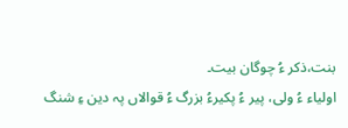بنت،ذکر ءُ چوگان بیت۔
اولیاء ءُ ولی، پیر ءُ پکیرءُ بزرگ ءُ قوالاں پہ دین ءِ شنگ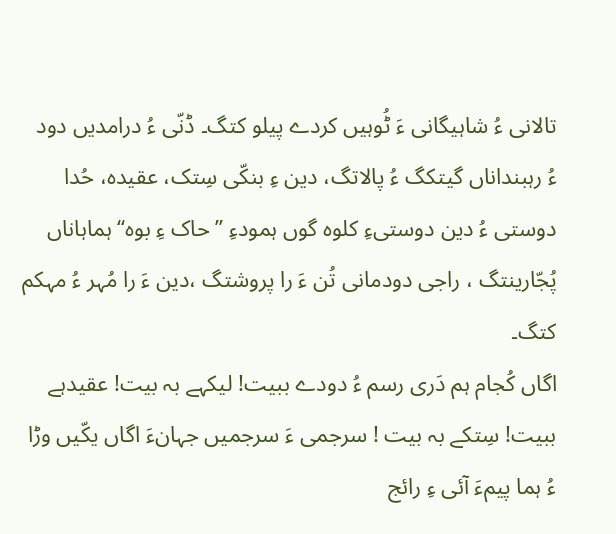تالانی ءُ شاہیگانی ءَ ٹُوہیں کردے پیلو کتگ۔ ڈنّی ءُ درامدیں دود ءُ رہبنداناں گیتکگ ءُ پالاتگ، دین ءِ بنکّی سِتک، عقیدہ، حُدا دوستی ءُ دین دوستیءِ کلوہ گوں ہمودءِ ’’حاک ءِ بوہ‘‘ ہماہاناں پُجّارینتگ ، راجی دودمانی تُن ءَ را پروشتگ ،دین ءَ را مُہر ءُ مہکم کتگ۔
اگاں کُجام ہم دَری رسم ءُ دودے ببیت! لیکہے بہ بیت! عقیدہے ببیت! سِتکے بہ بیت ! سرجمی ءَ سرجمیں جہانءَ اگاں یکّیں وڑا ءُ ہما پیمءَ آئی ءِ رائج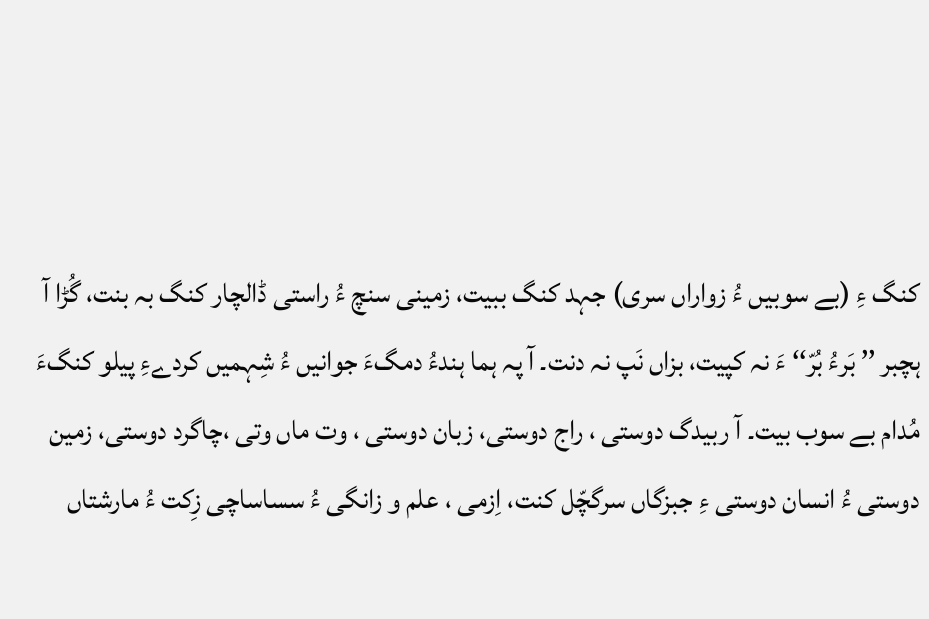کنگ ءِ (بے سوبیں ءُ زواراں سری) جہد کنگ ببیت، زمینی سنچ ءُ راستی ڈالچار کنگ بہ بنت، گُڑا آ ہچبر ’’ بَرءُ بُرّ‘‘ ءَ نہ کپیت، بزاں نَپ نہ دنت۔ آ پہ ہما ہندءُ دمگءَ جوانیں ءُ شِہمیں کردےءِ پیلو کنگءَ مُدام بے سوب بیت۔ آ ربیدگ دوستی ، راج دوستی، زبان دوستی ، وت ماں وتی ،چاگرد دوستی، زمین دوستی ءُ انسان دوستی ءِ جبزگاں سرگچّل کنت، اِزمی ، علم و زانگی ءُ سساساچی زِکت ءُ مارشتاں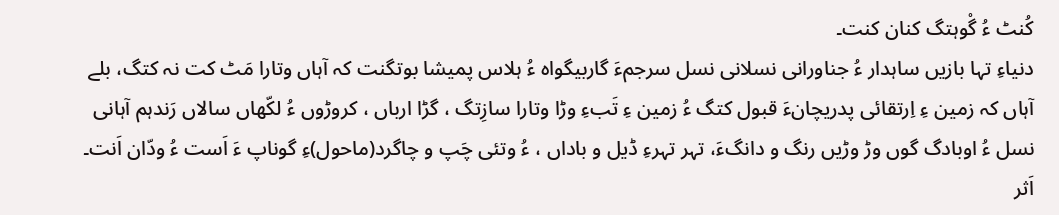کُنٹ ءُ گْوہتگ کنان کنت۔
دنیاءِ تہا بازیں ساہدار ءُ جناورانی نسلانی نسل سرجمءَ گاربیگواہ ءُ ہلاس پمیشا بوتگنت کہ آہاں وتارا مَٹ کت نہ کتگ، بلے آہاں کہ زمین ءِ اِرتقائی پدریچانءَ قبول کتگ ءُ زمین ءِ تَبءِ وڑا وتارا سازِتگ ، گڑا ارباں ، کروڑوں ءُ لکّھاں سالاں رَندہم آہانی نسل ءُ اوبادگ گوں وڑ وڑیں رنگ و دانگءَ، تہر تہرءِ ڈیل و باداں ، ءُ وتئی چَپ و چاگرد(ماحول)ءِ گوناپ ءَ اَست ءُ ودّان اَنت۔
اَثر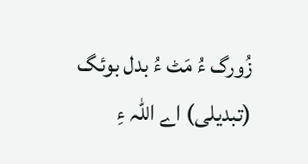زُورگ ءُ مَٹ ءُ بدل بوئگ (تبدیلی) اے اللہ ءِ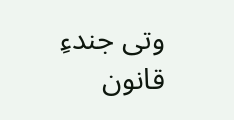وتی جندءِ قانون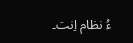ءُ نظام اِنت۔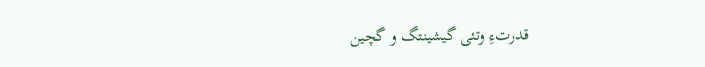قدرتءِ وتئی گیشینتگ و گچین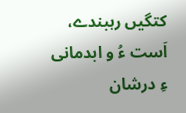کتگیں رہبندے، اَست ءُ و ابدمانی ءِ درشان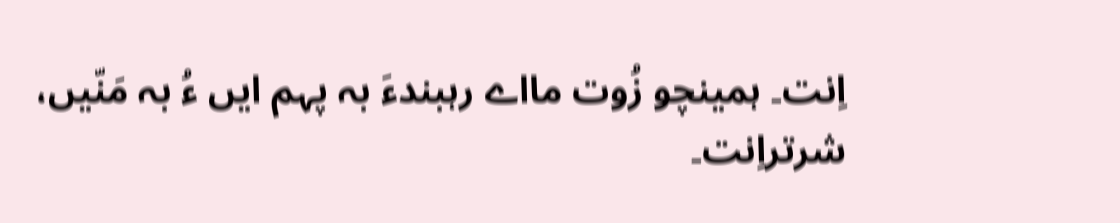اِنت۔ ہمینچو زُوت مااے رہبندءَ بہ پہم ایں ءُ بہ مَنّیں، شرتراِنت۔